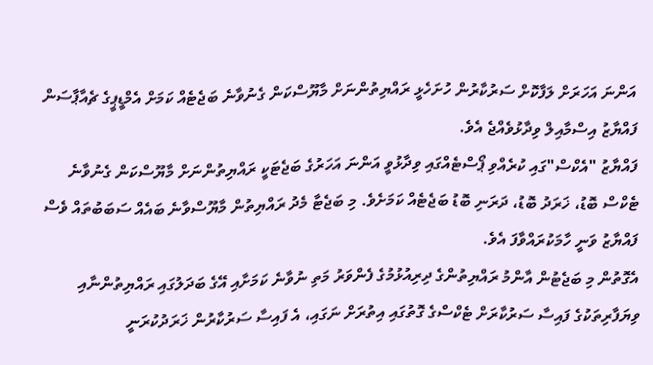އަންނަ އަހަރަށް ލަފާކޮށް ސަރުކާރުން ހުށަހެޅީ ރައްޔިތުންނަށް މާޔޫސްކަން ގެނުވާނެ ބަޖެޓެއް ކަމަށް އެމްޑީޕީގެ ޗެއާޕާސަން ފައްޔާޒު އިސްމާއިލް ވިދާޅުވެއްޖެ އެވެ.
ފައްޔާޒު "އެކްސް"ގައި ކުރެއްވި ޕޯސްޓެއްގައި ވިދާޅުވީ އަންނަ އަހަރުގެ ބަޖެޓަކީ ރައްޔިތުންނަށް މާޔޫސްކަން ގެނުވާނެ ޓެކްސް ބޮޑު، ޚަރަދު ބޮޑު، ދަރަނި ބޮޑު ބަޖެޓެއް ކަމަށެވެ. މި ބަޖެޓާ މެދު ރައްޔިތުން މާޔޫސްވާނެ ބައެއް ސަބަބުތައް ވެސް ފައްޔާޒު ވަނީ ހާމަކުރައްވާފަ އެވެ.
އެގޮތުން މި ބަޖެޓުން އާންމު ރައްޔިތުންގެ ދިރިއުޅުމުގެ ފެންވަރު މަތި ނުވާނެ ކަމަށާއި އޭގެ ބަދަލުގައި ރައްޔިތުންނާއި ވިޔަފާރިތަކުގެ ފައިސާ ސަރުކާރަށް ޓެކްސްގެ ގޮތުގައި އިތުރަށް ނަގައި، އެ ފައިސާ ސަރުކާރުން ޚަރަދުކުރަނީ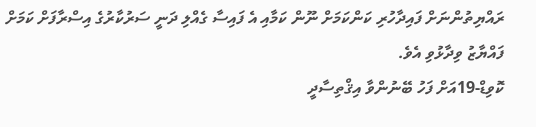ރައްޔިތުންނަށް ފައިދާހުރި ކަންކަމަށް ނޫން ކަމާއި އެ ފައިސާ ގެއްލި ދަނީ ސަރުކާރުގެ އިސްރާފަށް ކަމަށް ފައްޔާޒު ވިދާޅުވި އެވެ.
ކޮވިޑް-19އަށް ފަހު ބޭނުންވާ އިޤްތިސާދީ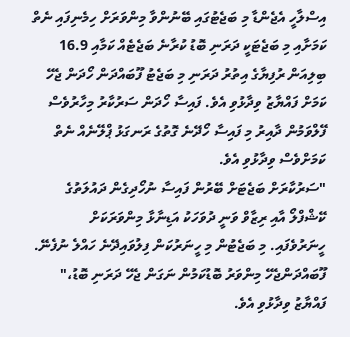އިސްލާހީ އެޖެންޑާ މި ބަޖެޓުގައި ބޭނުންވާ މިންވަރަށް ހިމެނިފައި ނެތް ކަމަށާއި މި ބަޖެޓަކީ ދަރަނި ބޮޑު ކުރާނެ ބަޖެޓެއް ކަމާއި 16.9 ބިލިއަން ރުފިޔާގެ އިތުރު ދަރަނި މި ބަޖެޓު ފޫބައްދަން ހޯދަން ޖެހޭ ކަމަށް ފައްޔާޒު ވިދާޅުވި އެވެ. ފައިސާ ހޯދަން ސަރުކާރު މިހާރުވެސް ފޭލްވަމުން ދާއިރު މި ފައިސާ ހޯދޭނެ ގޮތުގެ ރަނގަޅު ޕްލޭނެއް ނެތް ކަމަށްވެސް ވިދާޅުވި އެވެ.
"ސަރުކާރަށް ބަޖެޓަށް ބޭރުން ފައިސާ ނުހޯދިގެން ދައުލަތުގެ ކޭޝްފްލޯ އާއި ރިޒާވް ވަނީ ދުވަހަކު އަޑިނާޅާ މިންވަރަކަށް ހީނަރުވެފައި. މި ބަޖެޓުން މި ހީނަރުކަން ފިލުވައިދޭނެ ހައްލެ ނުފެނޭ. ފޫބައްދަންޖެހޭ މިންވަރު ބޮޑުކަމުން ނަގަން ޖެހޭ ދަރަނި ބޮޑު،" ފައްޔާޒު ވިދާޅުވި އެވެ.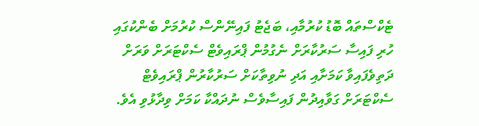ޓެކްސްތައް ބޮޑު ކުރުމާއި، ބަޖެޓު ފައިނޭންސް ކުރުމަށް ބެންކުގައި ހުރި ފައިސާ ސަރުކާރަށް ނެގުމުން ޕްރައިވެޓް ސެކްޓަރަށް ވަރަށް ދަތިވެފައިވާ ކަމަށާއި އަދި ނުވިތާކަށް ސަރުކާރުން ޕްރައިވެޓް ސެކްޓަރަށް ގަވާއިދުން ފައިސާވެސް ނުދައްކާ ކަމަށް ވިދާޅުވި އެވެ.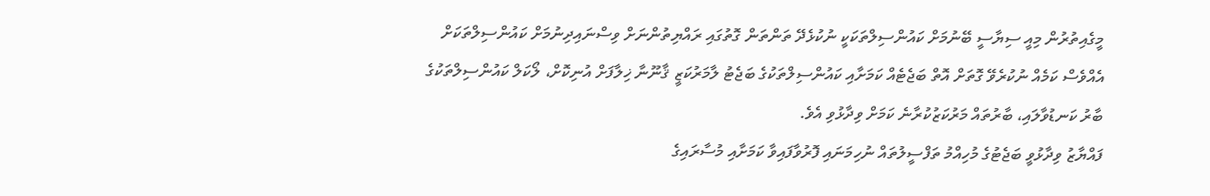މީގެއިތުރުން މިއީ ސިޔާސީ ބޭނުމަށް ކައުންސިލްތަކަކީ ނުކުޅެދޭ ތަންތަން ގޮތުގައި ރައްޔިތުންނަށް ވިސްނައިދިނުމަށް ކައުންސިލްތަކަށް އެއްވެސް ކަމެއް ނުކުރެވޭ ގޮތަށް އޮތް ބަޖެޓެއް ކަމަށާއި ކައުންސިލްތަކުގެ ބަޖެޓު ލާމަރުކަޒީ ޤާނޫނާ ޚިލާފަށް އުނިކޮށް، ލޯކަލް ކައުންސިލްތަކުގެ ބާރު ކަނޑުވާލައި، ބާރުތައް މަރުކަޒުކުރާނެ ކަމަށް ވިދާޅުވި އެވެ.
ފައްޔާޒު ވިދާޅުވީ ބަޖެޓުގެ މުހިއްމު ތަފްސީލުތައް ނުހިމަނައި ފޮރުވާފައިވާ ކަމަށާއި މުސާރައިގެ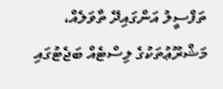ތަފްސީލު އަންގައިދޭ ތާވަލެއް، މަޝްރޫޢުތަކުގެ ލިސްޓެއް ބަޖެޓުގައި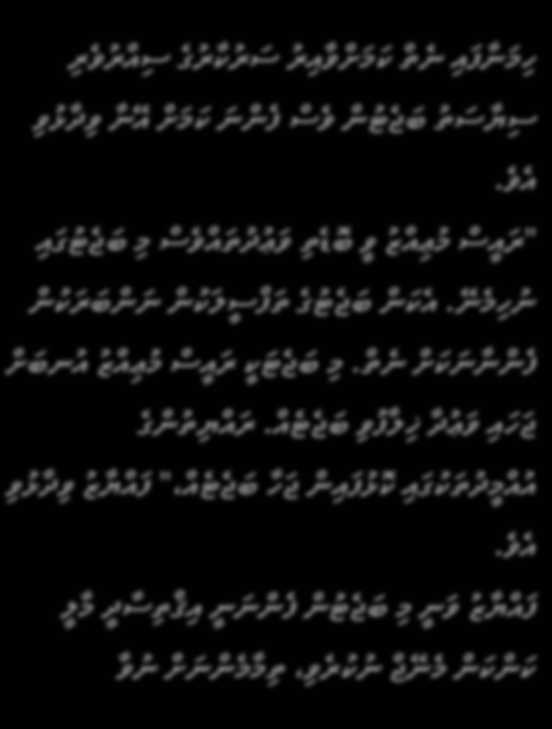ހިމަނާފައި ނެތް ކަމަށްވާއިރު ސަރުކާރުގެ ސިއްރުވެރި ސިޔާސަތު ބަޖެޓުން ވެސް ފެންނަ ކަމަށް އޭނާ ވިދާޅުވި އެވެ.
"ރައީސް މުޢިއްޒު ވީ ބޮޑެތި ވަޢުދުތައްވެސް މި ބަޖެޓުގައި ނުހިމެނޭ. އެކަން ބަޖެޓުގެ ތަފްސީލަކުން ނަންބަރަކުން ފެންނާނަކަށް ނެތް. މި ބަޖެޓަކީ ރައީސް މުޢިއްޒު އުނބަށް ޖަހައި ވަޢުދާ ޚިލާފުވި ބަޖެޓެއް. ރައްޔިތުންގެ އުއްމީދުތަކުގައި ކޮޅުފައިން ޖަހާ ބަޖެޓެއް،" ފައްޔާޒު ވިދާޅުވި އެވެ.
ފައްޔާޒު ވަނީ މި ބަޖެޓުން ފެންނަނީ އިޤްތިސާދީ މާލީ ކަންކަން މެނޭޖް ނުކުރެވި، ތިމާމެންނަށް ނުވާ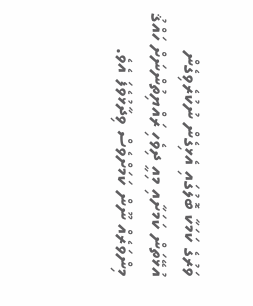ވަރުގެ ކަމަކާ ބޮލުގައި އެޅިގެން ނުކުރެވިގެން އުޅޭތަން ކަމަށާއި މިއީ ދިވެހި ރައްޔިތުންނަށް ހައްޤު މިންވަރެއް ނޫން ކަމަށްވެސް ވިދާޅުވެފަ އެވެ.